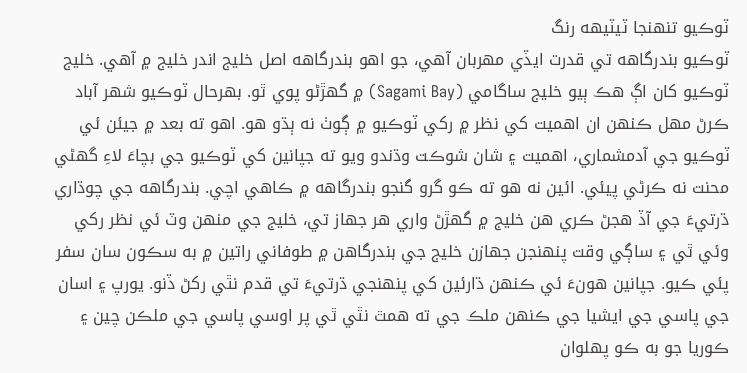ٽوڪيو تنھنجا ٽيٽيھه رنگ
ٽوڪيو بندرگاهه تي قدرت ايڏي مھربان آهي، جو اهو بندرگاهه اصل خليج اندر خليج ۾ آهي. خليج ٽوڪيو کان اڳ هڪ ٻيو خليج ساگامي (Sagami Bay) ۾ گهڙڻو پوي ٿو. بھرحال ٽوڪيو شھر آباد ڪرڻ مھل ڪنھن ان اهميت کي نظر ۾ رکي ٽوڪيو ۾ ڳوٺ نه ٻڌو هو. اهو ته بعد ۾ جيئن ئي ٽوڪيو جي آدمشماري، اهميت ۽ شان شوڪت وڌندو ويو ته جپانين کي ٽوڪيو جي بچاءَ لاءِ گهڻي محنت نه ڪرڻي پيئي. ائين نه هو ته ڪو گرو گنجو بندرگاهه ۾ ڪاهي اچي. بندرگاهه جي چوڌاري ڌرتيءَ جي آڏ هجڻ ڪري هن خليج ۾ گهڙڻ واري هر جھاز تي، خليج جي منھن وٽ ئي نظر رکي وئي ٿي ۽ ساڳي وقت پنھنجن جھازن خليج جي بندرگاهن ۾ طوفاني راتين ۾ به سڪون سان سفر پئي ڪيو. جپانين هونءَ ئي ڪنھن ڌارئين کي پنھنجي ڌرتيءَ تي قدم نٿي رکڻ ڏنو. يورپ ۽ اسان جي پاسي جي ايشيا جي ڪنھن ملڪ جي ته همٿ نٿي ٿي پر اوسي پاسي جي ملڪن چين ۽ ڪوريا جو به ڪو پھلوان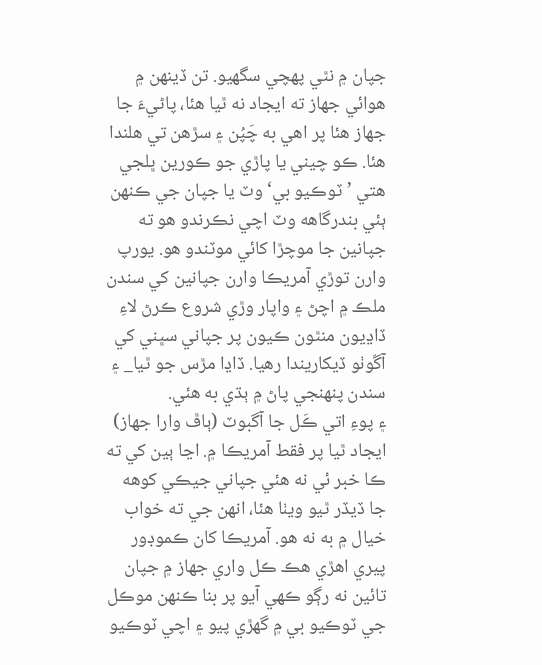جپان ۾ نٿي پھچي سگهيو. تن ڏينھن ۾ هوائي جھاز ته ايجاد نه ٿيا هئا، پاڻيءَ جا جھاز هئا پر اهي به چَپُن ۽ سڙهن تي هلندا هئا. ڪو چيني يا پاڙي جو ڪورين ڀلجي هتي ’ٽوڪيو بي‘ وٽ يا جپان جي ڪنھن ٻئي بندرگاهه وٽ اچي نڪرندو هو ته جپانين جا موچڙا کائي موٽندو هو. يورپ وارن توڙي آمريڪا وارن جپانين کي سندن ملڪ ۾ اچڻ ۽ واپار وڙي شروع ڪرڻ لاءِ ڏاڍيون منٿون ڪيون پر جپاني سڀني کي آڱوٺو ڏيکاريندا رهيا. ڏاڍا مڙس جو ٿيا_ ۽ سندن پنھنجي پاڻ ۾ ٻڌي به هئي.
۽ پوءِ اتي ڪَل جا آگبوٽ (ٻاڦ وارا جھاز) ايجاد ٿيا پر فقط آمريڪا ۾. اڃا ٻين کي ته ڪا خبر ئي نه هئي جپاني جيڪي کوهه جا ڏيڏر ٿيو ويٺا هئا، انهن جي ته خواب خيال ۾ به نه هو. آمريڪا کان ڪموڊور پيري اهڙي هڪ ڪل واري جھاز ۾ جپان تائين نه رڳو ڪھي آيو پر بنا ڪنھن موڪل جي ٽوڪيو بي ۾ گهڙي پيو ۽ اچي ٽوڪيو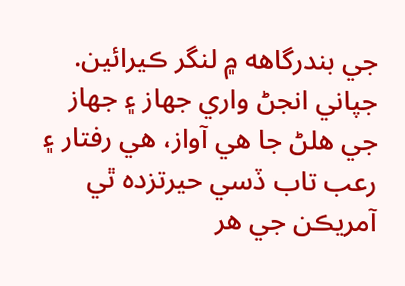جي بندرگاهه ۾ لنگر ڪيرائين. جپاني انجڻ واري جهاز ۽ جهاز جي هلڻ جا هي آواز، هي رفتار ۽ رعب تاب ڏسي حيرتزده ٿي آمريڪن جي هر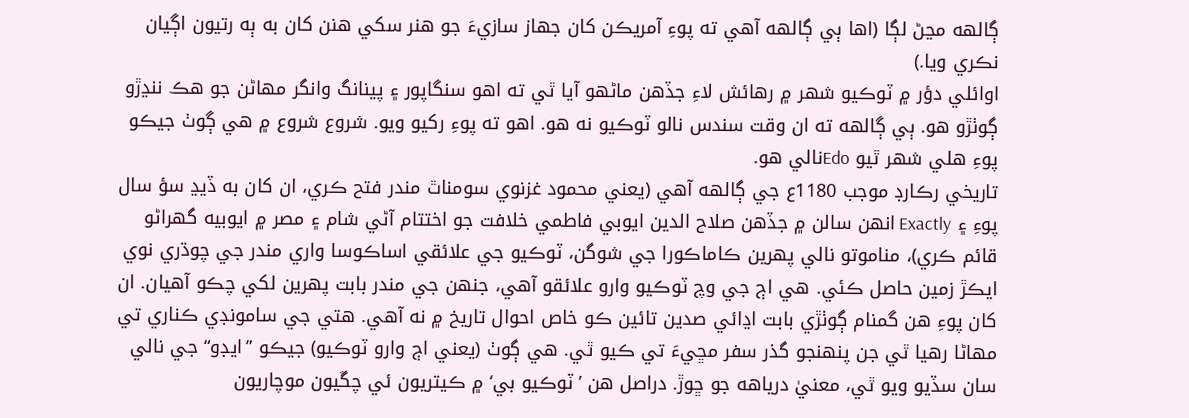ڳالهه مڃڻ لڳا (اها ٻي ڳالهه آهي ته پوءِ آمريڪن کان جھاز سازيءَ جو هنر سکي هنن کان به ٻه رتيون اڳيان نڪري ويا.)
اوائلي دؤر ۾ ٽوڪيو شھر ۾ رهائش لاءِ جڏهن ماڻهو آيا ٿي ته اهو سنگاپور ۽ پينانگ وانگر مھاڻن جو هڪ ننڍڙو ڳوٺڙو هو. ٻي ڳالهه ته ان وقت سندس نالو ٽوڪيو نه هو. اهو ته پوءِ رکيو ويو. شروع شروع ۾ هي ڳوٺ جيڪو پوءِ هلي شھر ٿيو Edoنالي هو.
تاريخي رڪارڊ موجب 1180ع جي ڳالهه آهي (يعني محمود غزنوي سومناٿ مندر فتح ڪري، ان کان به ڏيڍ سؤ سال پوءِ ۽ Exactly انهن سالن ۾ جڏهن صلاح الدين ايوبي فاطمي خلافت جو اختتام آڻي شام ۽ مصر ۾ ايوبيه گهراڻو قائم ڪري)، مناموتو نالي پھرين ڪاماڪورا جي شوگن، ٽوڪيو جي علائقي اساڪوسا واري مندر جي چوڌري نوي ايڪڙ زمين حاصل ڪئي. هي اڄ جي وچ ٽوڪيو وارو علائقو آهي، جنھن جي مندر بابت پھرين لکي چڪو آهيان. ان کان پوءِ هن گمنام ڳوٺڙي بابت اڍائي صدين تائين ڪو خاص احوال تاريخ ۾ نه آهي. هتي جي سامونڊي ڪناري تي مھاڻا رهيا ٿي جن پنھنجو گذر سفر مڇيءَ تي ڪيو ٿي. هي ڳوٺ (يعني اڄ وارو ٽوڪيو) جيڪو ”ايڊو“ جي نالي سان سڏيو ويو ٿي، معنيٰ درياهه جو ڇوڙ. دراصل هن ’ٽوڪيو بي‘ ۾ ڪيتريون ئي چڱيون موچاريون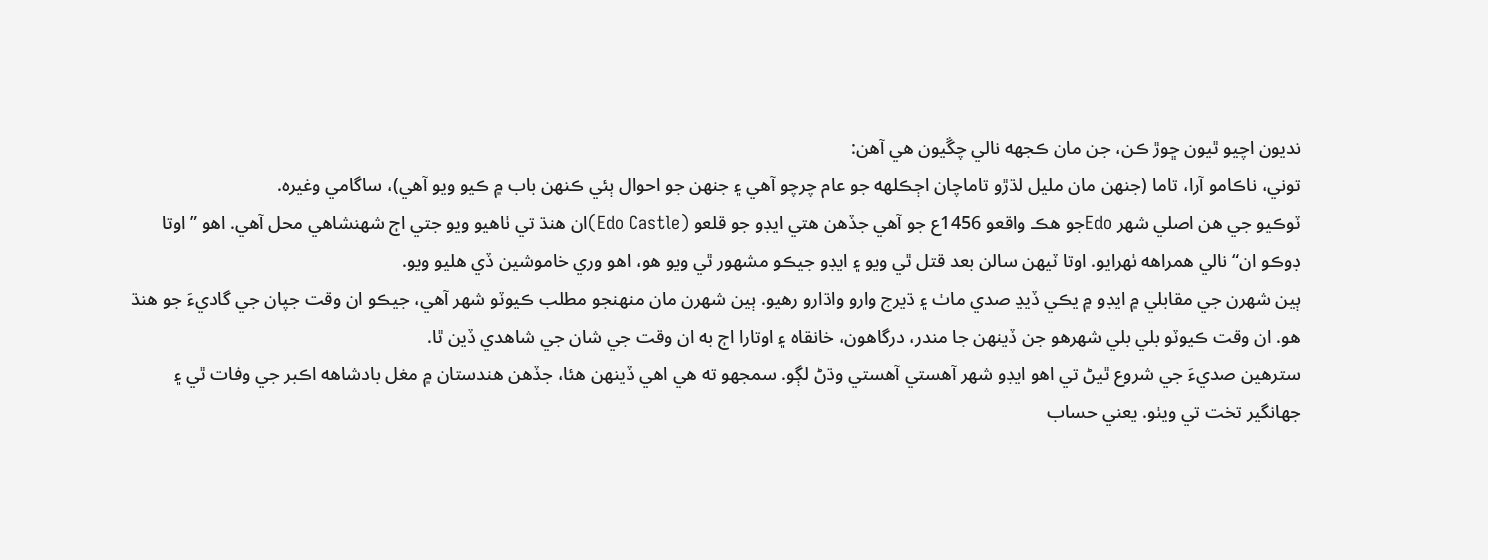نديون اچيو ٿيون ڇوڙ ڪن، جن مان ڪجهه نالي چڱيون هي آهن:
توني، ناڪامو آرا، تاما (جنھن مان مليل لڌڙو تاماچان اڄڪلهه جو عام چرچو آهي ۽ جنھن جو احوال ٻئي ڪنھن باب ۾ ڪيو ويو آهي)، ساگامي وغيره.
ٽوڪيو جي هن اصلي شھر Edoجو هڪ واقعو 1456ع جو آهي جڏهن هتي ايڊو جو قلعو (Edo Castle)ان هنڌ تي ٺاهيو ويو جتي اڄ شھنشاھي محل آهي. اهو ”اوتا ڊوڪو ان“ نالي همراهه ٺھرايو. اوتا ٽيھن سالن بعد قتل ٿي ويو ۽ ايڊو جيڪو مشھور ٿي ويو هو، اهو وري خاموشين ڏي هليو ويو.
ٻين شھرن جي مقابلي ۾ ايڊو ۾ يڪي ڏيڍ صدي ماٺ ۽ ڌيرج وارو واڌارو رهيو. ٻين شھرن مان منھنجو مطلب ڪيوٽو شھر آهي، جيڪو ان وقت جپان جي گاديءَ جو هنڌ هو. ان وقت ڪيوٽو بلي بلي شھرهو جن ڏينھن جا مندر، درگاهون، خانقاه ۽ اوتارا اڄ به ان وقت جي شان جي شاهدي ڏين ٿا.
سترهين صديءَ جي شروع ٿيڻ تي اهو ايڊو شھر آهستي آهستي وڌڻ لڳو. سمجهو ته هي اهي ڏينھن هئا، جڏهن هندستان ۾ مغل بادشاهه اڪبر جي وفات ٿي ۽ جھانگير تخت تي ويٺو. يعني حساب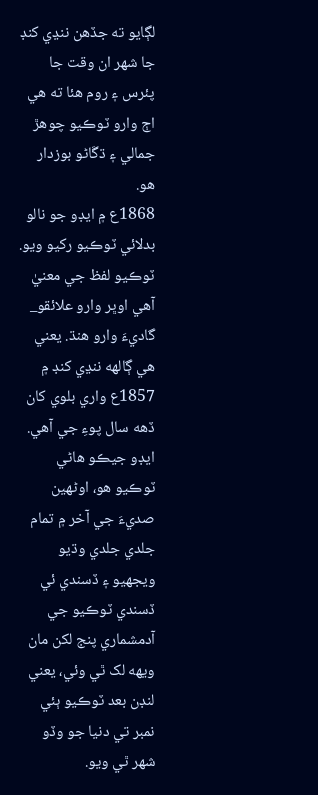لڳايو ته جڏهن ننڍي کنڊ جا شھر ان وقت جا پئرس ۽ روم هئا ته هي اڄ وارو ٽوڪيو چوهڙ جمالي ۽ ڌڱاڻو بوزدار هو.
1868ع ۾ ايڊو جو نالو بدلائي ٽوڪيو رکيو ويو. ٽوڪيو لفظ جي معنيٰ آهي اوڀر وارو علائقو_ گاديءَ وارو هنڌ. يعني هي ڳالهه ننڍي کنڊ ۾ 1857ع واري بلوي کان ڏهه سال پوءِ جي آهي. ايڊو جيڪو هاڻي ٽوڪيو هو، اوڻھين صديءَ جي آخر ۾ تمام جلدي جلدي وڌيو ويجهيو ۽ ڏسندي ئي ڏسندي ٽوڪيو جي آدمشماري پنج لکن مان ويھه لک ٿي وئي، يعني لنڊن بعد ٽوڪيو ٻئي نمبر تي دنيا جو وڏو شھر ٿي ويو.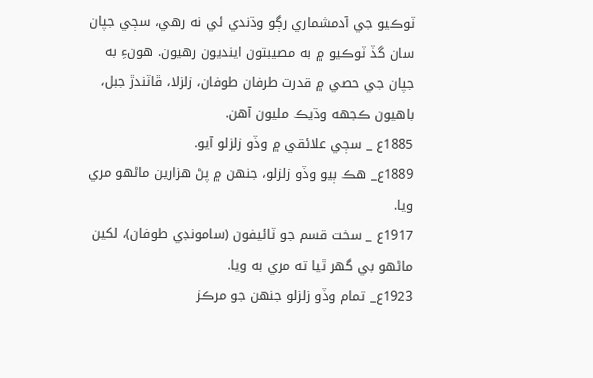ٽوڪيو جي آدمشماري رڳو وڌندي ئي نه رهي، سڄي جپان سان گڏ ٽوڪيو ۾ به مصيبتون اينديون رهيون. هونءِ به جپان جي حصي ۾ قدرت طرفان طوفان، زلزلا، ڦاٽندڙ جبل، باهيون ڪجهه وڌيڪ مليون آهن.
1885ع _ سڄي علائقي ۾ وڏو زلزلو آيو.
1889ع_ هڪ ٻيو وڏو زلزلو، جنھن ۾ پڻ هزارين ماڻهو مري ويا.
1917ع _ سخت قسم جو ٽائيفون (سامونڊي طوفان)، لکين ماڻهو بي گهر ٿيا ته مري به ويا.
1923ع_ تمام وڏو زلزلو جنھن جو مرڪز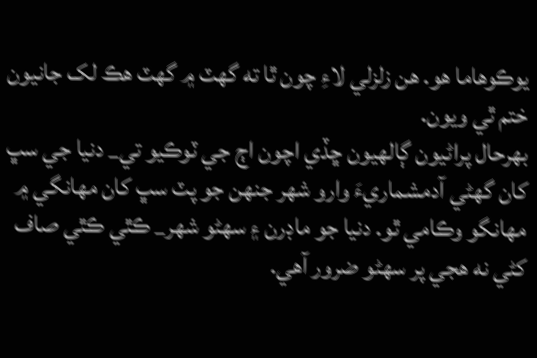يوڪوهاما هو. هن زلزلي لاءِ چون ٿا ته گهٽ ۾ گهٽ هڪ لک جانيون ختم ٿي ويون.
بھرحال پراڻيون ڳالهيون ڇڏي اچون اڄ جي ٽوڪيو تي_ دنيا جي سڀ کان گهڻي آدمشماريءَ وارو شھر جنھن جو پٽ سڀ کان مھانگي ۾ مھانگو وڪامي ٿو. دنيا جو ماڊرن ۽ سھڻو شھر_ ڪٿي ڪٿي صاف کڻي نه هجي پر سھڻو ضرور آهي.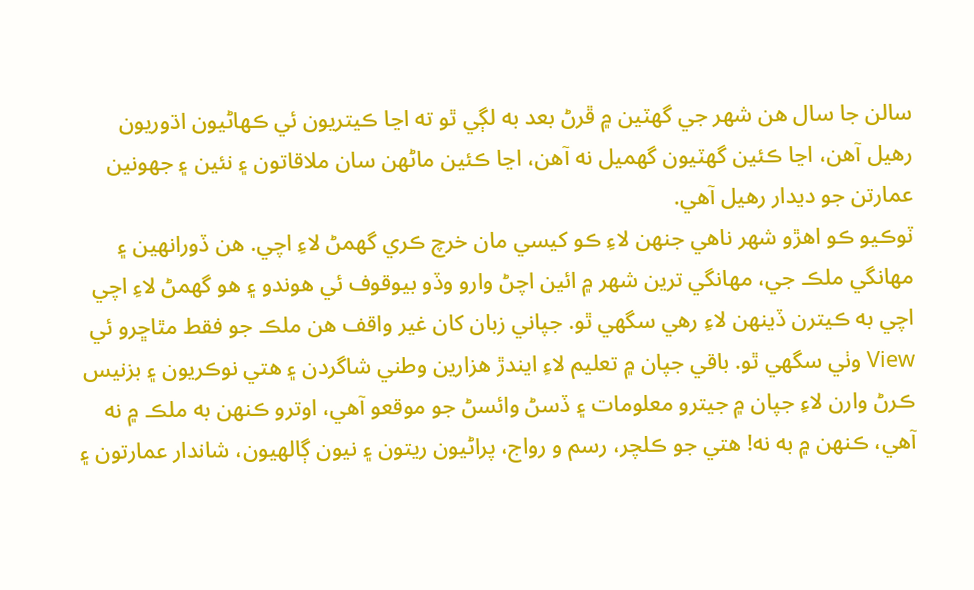سالن جا سال هن شھر جي گهٽين ۾ ڦرڻ بعد به لڳي ٿو ته اڃا ڪيتريون ئي ڪھاڻيون اڌوريون رهيل آهن، اڃا ڪئين گهٽيون گهميل نه آهن، اڃا ڪئين ماڻهن سان ملاقاتون ۽ نئين ۽ جهونين عمارتن جو ديدار رهيل آهي.
ٽوڪيو ڪو اهڙو شھر ناهي جنھن لاءِ ڪو کيسي مان خرچ ڪري گهمڻ لاءِ اچي. هن ڏورانھين ۽ مھانگي ملڪ جي، مھانگي ترين شھر ۾ ائين اچڻ وارو وڏو بيوقوف ئي هوندو ۽ هو گهمڻ لاءِ اچي اچي به ڪيترن ڏينھن لاءِ رهي سگهي ٿو. جپاني زبان کان غير واقف هن ملڪ جو فقط مٿاڇرو ئي View وٺي سگهي ٿو. باقي جپان ۾ تعليم لاءِ ايندڙ هزارين وطني شاگردن ۽ هتي نوڪريون ۽ بزنيس ڪرڻ وارن لاءِ جپان ۾ جيترو معلومات ۽ ڏسڻ وائسڻ جو موقعو آهي، اوترو ڪنھن به ملڪ ۾ نه آهي، ڪنھن ۾ به نه! هتي جو ڪلچر، رسم و رواج، پراڻيون ريتون ۽ نيون ڳالهيون، شاندار عمارتون ۽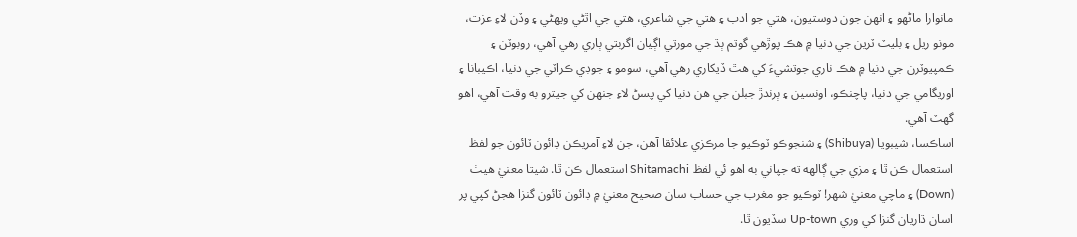مانوارا ماڻهو ۽ انهن جون دوستيون، هتي جو ادب ۽ هتي جي شاعري، هتي جي اٿڻي ويھڻي ۽ وڏن لاءِ عزت، مونو ريل ۽ بليٽ ٽرين جي دنيا ۾ هڪ پوڙهي گوتم ٻڌ جي مورتي اڳيان اگربتي ٻاري رهي آهي، روبوٽن ۽ ڪمپيوٽرن جي دنيا ۾ هڪ ناري جوتشيءَ کي هٿ ڏيکاري رهي آهي، سومو ۽ جوڊي ڪراٽي جي دنيا، اڪيبانا ۽ اوريگامي جي دنيا، پاچنڪو، اونسين ۽ ٻرندڙ جبلن جي هن دنيا کي پسڻ لاءِ جنھن کي جيترو به وقت آهي، اهو گهٽ آهي.
اساڪسا، شيبويا (Shibuya) ۽ شنجوڪو ٽوڪيو جا مرڪزي علائقا آهن، جن لاءِ آمريڪن ڊائون ٽائون جو لفظ استعمال ڪن ٿا ۽ مزي جي ڳالهه ته جپاني به اهو ئي لفظ Shitamachi استعمال ڪن ٿا. شيتا معنيٰ هيٺ (Down) ۽ ماچي معنيٰ شھر! ٽوڪيو جو مغرب جي حساب سان صحيح معنيٰ ۾ ڊائون ٽائون گنزا هجڻ کپي پر اسان ڌاريان گنزا کي وري Up-town سڏيون ٿا.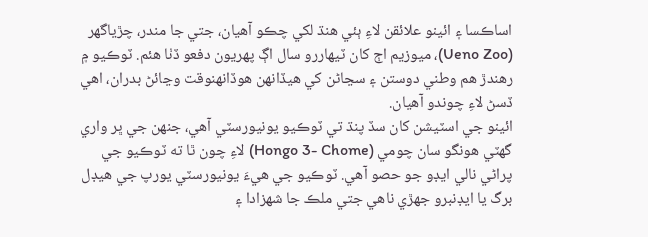اساڪسا ۽ ائينو علائقن لاءِ ٻئي هنڌ لکي چڪو آهيان، جتي جا مندر، چڙياگهر (Ueno Zoo)، ميوزيم اڄ کان ٽيھاررو سال اڳ پھريون دفعو ڏٺا هئم. ٽوڪيو ۾ رهندڙ هم وطني دوستن ۽ سڃاڻن کي هيڏانھن هوڏانھنوقت وڃائڻ بدران، اهي ڏسڻ لاءِ چوندو آهيان.
ائينو جي اسٽيشن کان سڏ پنڌ تي ٽوڪيو يونيورسٽي آهي، جنھن جي ڀر واري گهٽي هونگو سان چومي (Hongo 3- Chome) لاءِ چون ٿا ته ٽوڪيو جي پراڻي نالي ايڊو جو حصو آهي. ٽوڪيو جي هيءَ يونيورسٽي يورپ جي هيڊل برگ يا ايڊنبرو جھڙي ناهي جتي ملڪ جا شھزادا ۽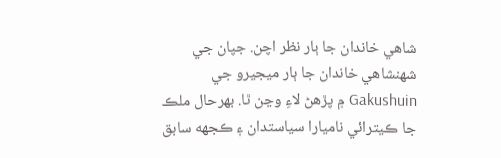شاهي خاندان جا ٻار نظر اچن. جپان جي شھنشاهي خاندان جا ٻار ميجيرو جي Gakushuin ۾ پڙهڻ لاءِ وڃن ٿا. بھرحال ملڪ جا ڪيترائي ناميارا سياستدان ۽ ڪجهه سابق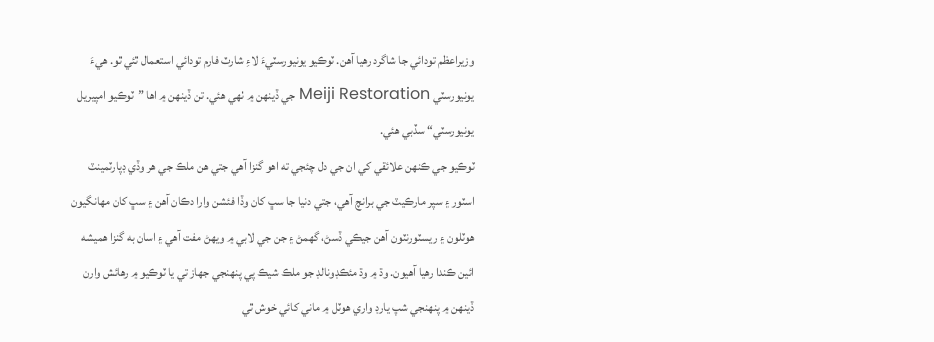وزيراعظم تودائي جا شاگرد رهيا آهن. ٽوڪيو يونيورسٽيءَ لاءِ شارٽ فارم تودائي استعمال ٿئي ٿو. هيءَ يونيورسٽي Meiji Restoration جي ڏينھن ۾ ٺھي هئي. تن ڏينھن ۾ اها ”ٽوڪيو امپيريل يونيورسٽي“ سڏبي هئي.
ٽوڪيو جي ڪنھن علائقي کي ان جي دل چئجي ته اهو گنزا آهي جتي هن ملڪ جي هر وڏي ڊپارٽمينٽ اسٽور ۽ سپر مارڪيٽ جي برانچ آهي، جتي دنيا جا سڀ کان وڏا فئشن وارا دڪان آهن ۽ سڀ کان مھانگيون هوٽلون ۽ ريسٽورنٽون آهن جيڪي ڏسڻ، گهمڻ ۽ جن جي لابي ۾ ويھڻ مفت آهي ۽ اسان به گنزا هميشه ائين ڪندا رهيا آهيون. وڌ ۾ وڌ مئڪڊونالڊ جو ملڪ شيڪ پي پنھنجي جھاز تي يا ٽوڪيو ۾ رهائش وارن ڏينھن ۾ پنھنجي شپ يارڊ واري هوٽل ۾ ماني کائي خوش ٿي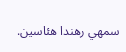سمهي رهندا هئاسين.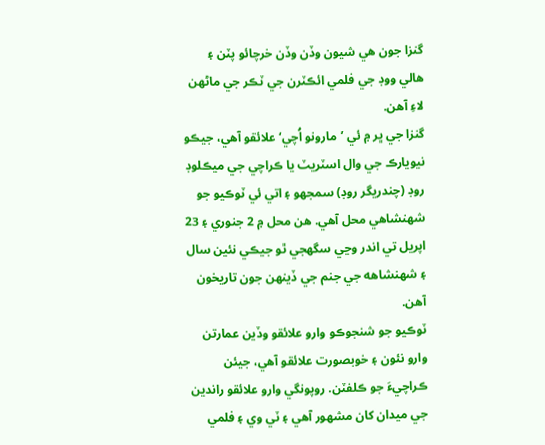گنزا جون هي شيون وڏن وڏن خرچائو پٽن ۽ هالي ووڊ جي فلمي ائڪٽرن جي ٽڪر جي ماڻهن لاءِ آهن.
گنزا جي ڀر ۾ ئي ’مارونو اُچي‘ علائقو آهي، جيڪو نيويارڪ جي وال اسٽريٽ يا ڪراچي جي ميڪلوڊ روڊ (چندريگر روڊ) سمجهو ۽ اتي ئي ٽوڪيو جو شھنشاھي محل آهي. هن محل ۾ 2 جنوري ۽ 23 اپريل تي اندر وڃي سگهجي ٿو جيڪي نئين سال ۽ شھنشاهه جي جنم جي ڏينھن جون تاريخون آهن.
ٽوڪيو جو شنجوڪو وارو علائقو وڏين عمارتن وارو نئون ۽ خوبصورت علائقو آهي، جيئن ڪراچيءَ جو ڪلفٽن. روپونگي وارو علائقو راندين جي ميدان کان مشھور آهي ۽ ٽي وي ۽ فلمي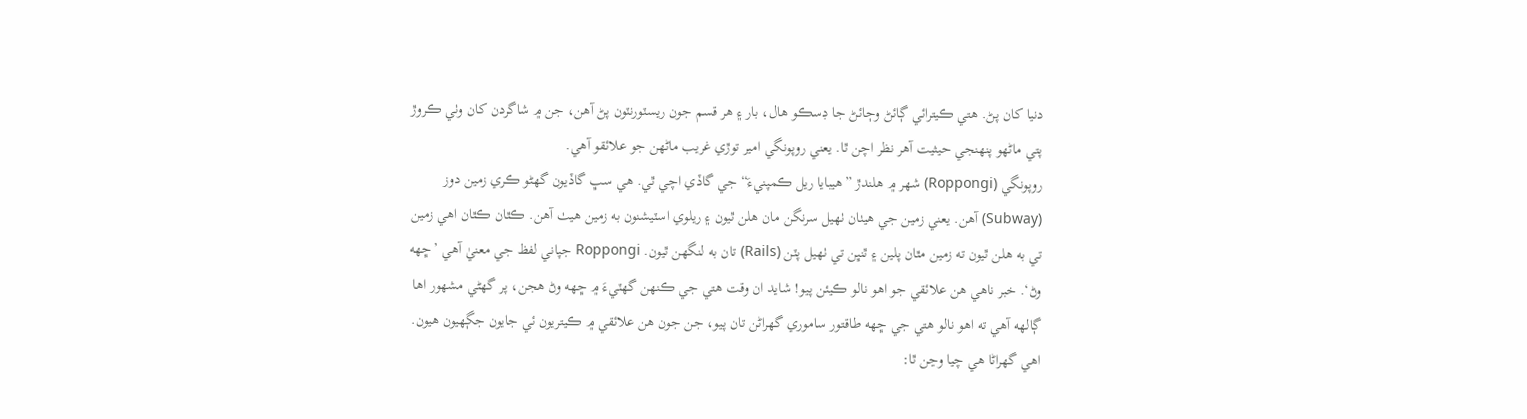دنيا کان پڻ. هتي ڪيترائي ڳائڻ وڄائڻ جا ڊسڪو هال، بار ۽ هر قسم جون ريسٽورنٽون پڻ آهن، جن ۾ شاگردن کان وٺي ڪروڙ پتي ماڻهو پنھنجي حيثيت آهر نظر اچن ٿا. يعني روپونگي امير توڙي غريب ماڻهن جو علائقو آهي.
روپونگي (Roppongi) شھر ۾ هلندڙ ”هيبايا ريل ڪمپنيءَ“ جي گاڏي اچي ٿي. هي سڀ گاڏيون گهڻو ڪري زمين دوز (Subway) آهن. يعني زمين جي هيٺان ٺھيل سرنگن مان هلن ٿيون ۽ ريلوي اسٽيشنون به زمين هيٺ آهن. ڪٿان ڪٿان اهي زمين تي به هلن ٿيون ته زمين مٿان پلين ۽ ٿنڀن تي ٺھيل پٽن (Rails) تان به لنگهن ٿيون. Roppongi جپاني لفظ جي معنيٰ آهي ’ڇھه وڻ‘. خبر ناهي هن علائقي جو اهو نالو ڪيئن پيو! شايد ان وقت هتي جي ڪنھن گهٽيءَ ۾ ڇھه وڻ هجن، پر گهڻي مشھور اها ڳالهه آهي ته اهو نالو هتي جي ڇھه طاقتور ساموري گهراڻن تان پيو، جن جون هن علائقي ۾ ڪيتريون ئي جايون جڳھيون هيون. اهي گهراڻا هي چيا وڃن ٿا: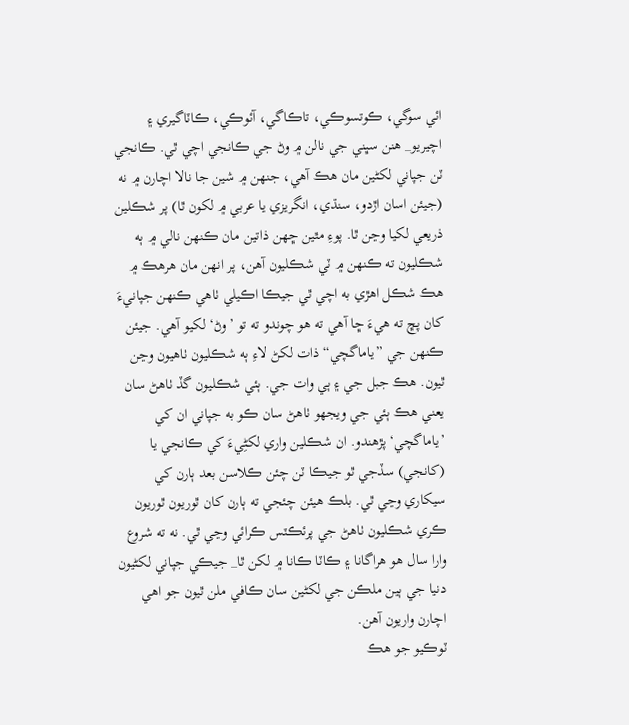ائي سوگي، ڪوتسوڪي، تاڪاگي، آئوڪي، ڪاٽاگيري ۽ اچيريو_ هنن سڀني جي نالن ۾ وڻ جي ڪانجي اچي ٿي. ڪانجي ٽن جپاني لکڻين مان هڪ آهي، جنھن ۾ شين جا نالا اچارن ۾ نه (جيئن اسان اڙدو، سنڌي، انگريزي يا عربي ۾ لکون ٿا) پر شڪلين ذريعي لکيا وڃن ٿا. پوءِ مٿين ڇھن ذاتين مان ڪنھن نالي ۾ ٻه شڪليون ته ڪنھن ۾ ٽي شڪليون آهن، پر انهن مان هرهڪ ۾ هڪ شڪل اهڙي به اچي ٿي جيڪا اڪيلي ٺاهي ڪنھن جپانيءَ کان پڇ ته هيءَ ڇا آهي ته هو چوندو ته تو ’وڻ‘ لکيو آهي. جيئن ڪنھن جي ”ياماگچي“ ذات لکڻ لاءِ ٻه شڪليون ٺاهيون وڃن ٿيون. هڪ جبل جي ۽ ٻي وات جي. ٻئي شڪليون گڏ ٺاهڻ سان يعني هڪ ٻئي جي ويجهو ٺاهڻ سان ڪو به جپاني ان کي ’ياماگچي‘ پڙهندو. ان شڪلين واري لکڻِيءَ کي ڪانجي يا (کانجي) سڏجي ٿو جيڪا ٽن چئن ڪلاسن بعد ٻارن کي سيکاري وڃي ٿي. بلڪ هيئن چئجي ته ٻارن کان ٿوريون ٿوريون ڪري شڪليون ٺاهڻ جي پرئڪٽس ڪرائي وڃي ٿي. نه ته شروع وارا سال هو هراگانا ۽ ڪاٽا ڪانا ۾ لکن ٿا_ جيڪي جپاني لکڻيون دنيا جي ٻين ملڪن جي لکڻين سان ڪافي ملن ٿيون جو اهي اچارن واريون آهن.
ٽوڪيو جو هڪ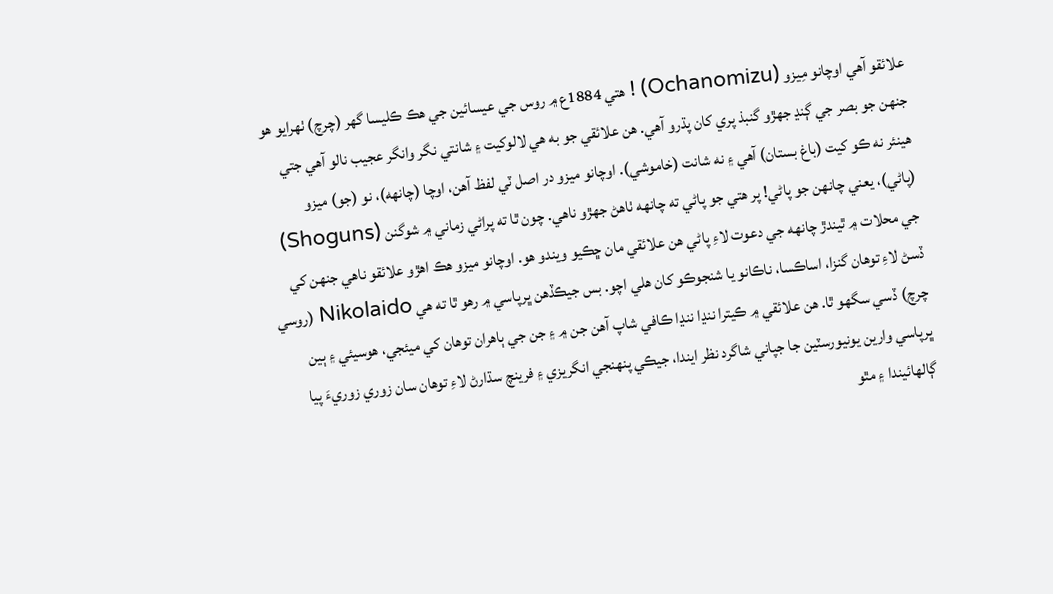علائقو آهي اوچانو مِيزو (Ochanomizu) ! هتي 1884ع ۾ روس جي عيسائين جي هڪ ڪليسا گهر (چرچ) ٺھرايو هو جنھن جو بصر جي ڳنڍ جھڙو گنبذ پري کان پڌرو آهي. هن علائقي جو به هي لالوکيت ۽ شانتي نگر وانگر عجيب نالو آهي جتي هينئر نه ڪو کيت (باغ بستان) آهي ۽ نه شانت (خاموشي). اوچانو ميزو در اصل ٽي لفظ آهن، اوچا (چانھه)، نو (جو) ميزو (پاڻي)، يعني چانھن جو پاڻي! پر هتي جو پاڻي ته چانھه ٺاهڻ جھڙو ناهي. چون ٿا ته پراڻي زماني ۾ شوگنن (Shoguns) جي محلات ۾ ٿيندڙ چانھه جي دعوت لاءِ پاڻي هن علائقي مان ڇڪيو ويندو هو. اوچانو ميزو هڪ اهڙو علائقو ناهي جنھن کي ڏسڻ لاءِ توهان گنزا، اساڪسا، ناڪانو يا شنجوڪو کان هلي اچو. بس جيڪڏهن ڀرپاسي ۾ رهو ٿا ته هي Nikolaido (روسي چرچ) ڏسي سگهو ٿا. هن علائقي ۾ ڪيترا ننڍا ننڍا ڪافي شاپ آهن جن ۾ ۽ جن جي ٻاهران توهان کي ميئجي، هوسيئي ۽ ٻين ڀرپاسي وارين يونيورسٽين جا جپاني شاگرد نظر ايندا، جيڪي پنھنجي انگريزي ۽ فرينچ سڌارڻ لاءِ توهان سان زوري زوريءَ پيا ڳالهائيندا ۽ مٿو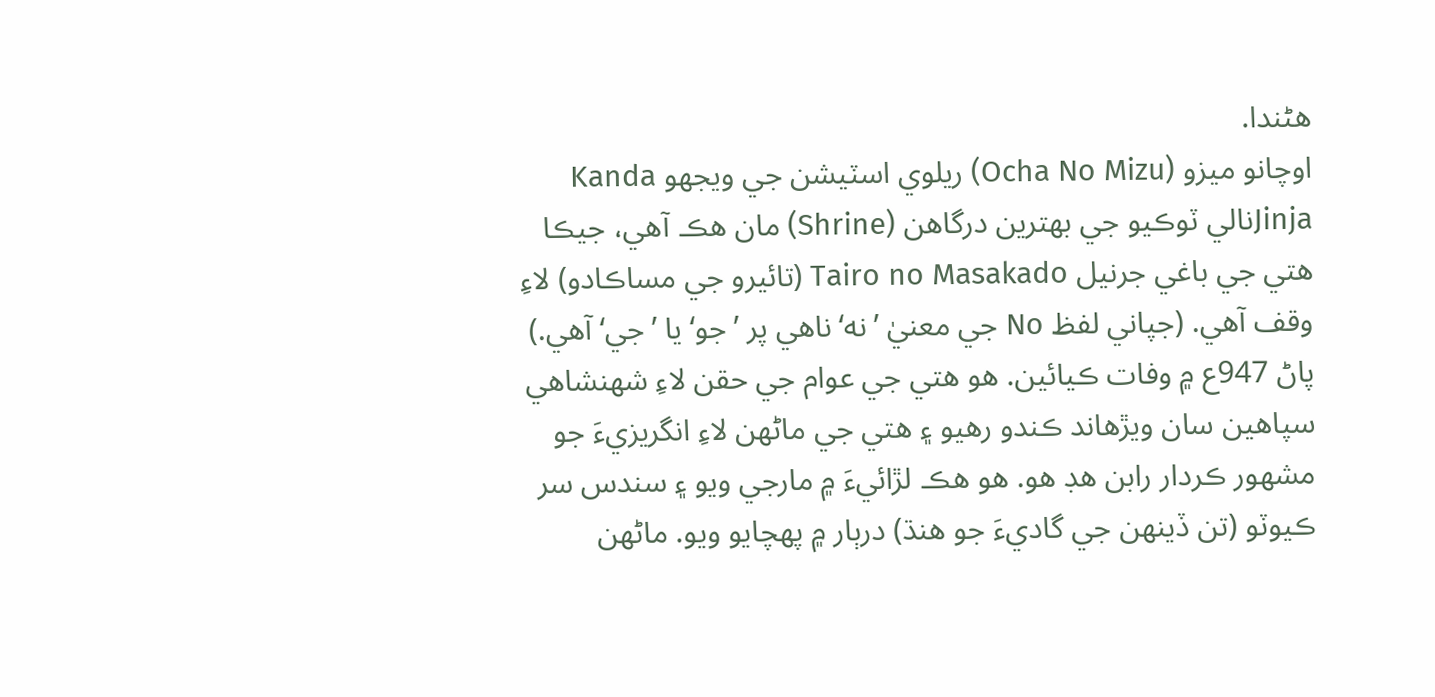هڻندا.
اوچانو ميزو (Ocha No Mizu) ريلوي اسٽيشن جي ويجهو Kanda Jinjaنالي ٽوڪيو جي بھترين درگاهن (Shrine) مان هڪ آهي، جيڪا هتي جي باغي جرنيل Tairo no Masakado (تائيرو جي مساڪادو) لاءِ وقف آهي. (جپاني لفظ No جي معنيٰ ’نه‘ ناهي پر ’جو‘ يا ’جي‘ آهي.) پاڻ 947ع ۾ وفات ڪيائين. هو هتي جي عوام جي حقن لاءِ شھنشاهي سپاهين سان ويڙهاند ڪندو رهيو ۽ هتي جي ماڻهن لاءِ انگريزيءَ جو مشھور ڪردار رابن هڊ هو. هو هڪ لڙائيءَ ۾ مارجي ويو ۽ سندس سر ڪيوٽو (تن ڏينھن جي گاديءَ جو هنڌ) درٻار ۾ پھچايو ويو. ماڻهن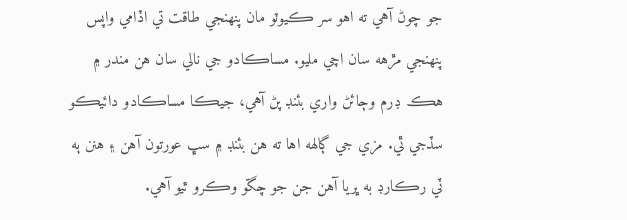جو چوڻ آهي ته اهو سر ڪيوٽو مان پنھنجي طاقت تي اڏامي واپس پنھنجي مڙهه سان اچي مليو. مساڪادو جي نالي سان هن مندر ۾ هڪ ڊرم وڄائڻ واري بئنڊ پڻ آهي، جيڪا مساڪادو دائيڪو سڏجي ٿي. مزي جي ڳالهه اها ته هن بئنڊ ۾ سڀ عورتون آهن ۽ هنن ٻه ٽي رڪارڊ به ڀريا آهن جن جو چڱو وڪرو ٿيو آهي.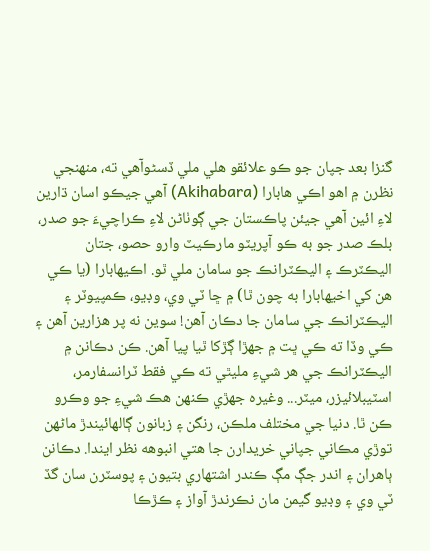گنزا بعد جپان جو ڪو علائقو هلي ملي ڏسڻوآهي ته، منھنجي نظرن ۾ اهو اڪي هابارا (Akihabara) آهي جيڪو اسان ڌارين لاءِ ائين آهي جيئن پاڪستان جي ڳوٺاڻن لاءِ ڪراچيءَ جو صدر، بلڪ صدر جو به ڪو آپريٽو مارڪيٽ وارو حصو، جتان اليڪٽرڪ ۽ اليڪٽرانڪ جو سامان ملي ٿو. اڪيھابارا (يا ڪي هن کي اخيھابارا به چون ٿا) ۾ ڇا ٽي وي، وڊيو، ڪمپيوٽر ۽ اليڪٽرانڪ جي سامان جا دڪان آهن! سوين نه پر هزارين آهن ۽ ڪي وڏا ته ڪي ڀت ۾ جھڙا ڳڙکا ٿيا پيا آهن. ڪن دڪانن ۾ اليڪٽرانڪ جي هر شيءِ مليٿي ته ڪي فقط ٽرانسفارمر، اسٽيبلائيزر، ميٽر... وغيره جھڙي ڪنھن هڪ شيءِ جو وڪرو ڪن ٿا. دنيا جي مختلف ملڪن، رنگن ۽ زبانون ڳالهائيندڙ ماڻهن توڙي مڪاني جپاني خريدارن جا هتي انبوهه نظر ايندا. دڪانن ٻاهران ۽ اندر جڳ مڳ ڪندر اشتھاري بتيون ۽ پوسٽرن سان گڏ ٽي وي ۽ وڊيو گيمن مان نڪرندڙ آواز ۽ ڪڙڪا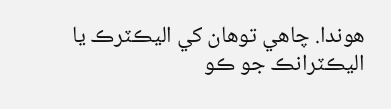هوندا. چاهي توهان کي اليڪٽرڪ يا اليڪٽرانڪ جو ڪو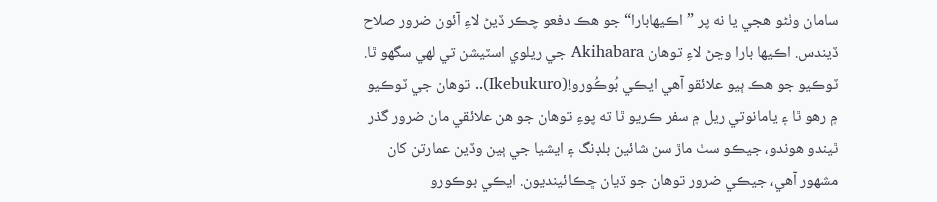سامان وٺڻو هجي يا نه پر ”اڪيھابارا“ جو هڪ دفعو چڪر ڏيڻ لاءِ آئون ضرور صلاح ڏيندس. اڪيھا بارا وڃڻ لاءِ توهان Akihabara جي ريلوي اسٽيشن تي لھي سگهو ٿا.
ٽوڪيو جو هڪ ٻيو علائقو آهي ايڪي بُوڪُورو!(Ikebukuro).. توهان جي ٽوڪيو ۾ رهو ٿا ۽ يامانوتي ريل ۾ سفر ڪريو ٿا ته پوءِ توهان جو هن علائقي مان ضرور گذر ٿيندو هوندو، جيڪو سٺ ماڙ سن شائين بلڊنگ ۽ ايشيا جي ٻين وڏين عمارتن کان مشھور آهي، جيڪي ضرور توهان جو ڌيان ڇڪائينديون. ايڪي بوڪورو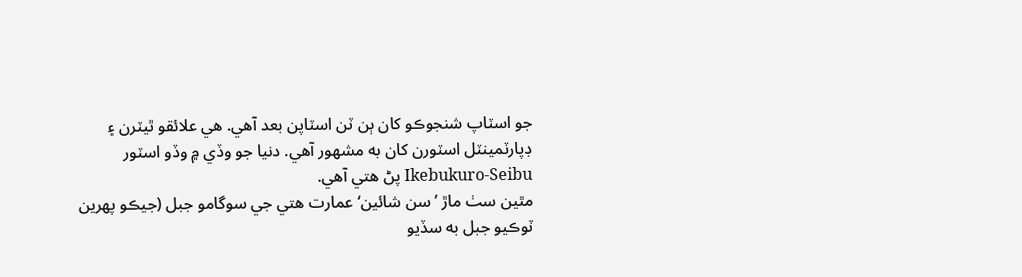جو اسٽاپ شنجوڪو کان ٻن ٽن اسٽاپن بعد آهي. هي علائقو ٿيٽرن ۽ ڊپارٽمينٽل اسٽورن کان به مشھور آهي. دنيا جو وڏي ۾ وڏو اسٽور Ikebukuro-Seibu پڻ هتي آهي.
مٿين سٺ ماڙ ’سن شائين‘ عمارت هتي جي سوگامو جبل (جيڪو پھرين ٽوڪيو جبل به سڏيو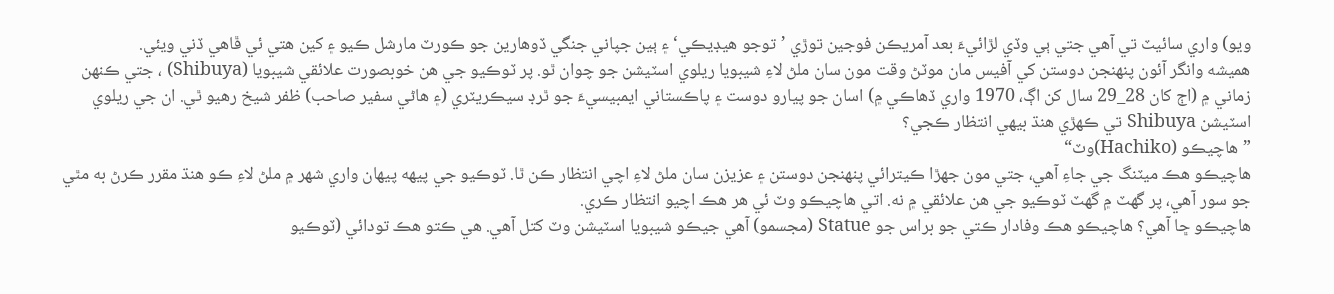ويو) واري سائيٽ تي آهي جتي ٻي وڏي لڙائيءَ بعد آمريڪن فوجين توڙي ’توجو هيڊيڪي‘ ۽ ٻين جپاني جنگي ڏوهارين جو ڪورٽ مارشل ڪيو ۽ کين هتي ئي ڦاهي ڏني ويئي.
هميشه وانگر آئون پنھنجن دوستن کي آفيس مان موٽڻ وقت مون سان ملڻ لاءِ شيبويا ريلوي اسٽيشن جو چوان ٿو. پر ٽوڪيو جي هن خوبصورت علائقي شيبويا (Shibuya) ، جتي ڪنھن زماني ۾ (اڄ کان 28_29 سال کن اڳ، 1970 واري ڏهاڪي ۾) اسان جو پيارو دوست ۽ پاڪستاني ايمبيسيءَ جو ٿرڊ سيڪريٽري (۽ هاڻي سفير صاحب) ظفر شيخ رهيو ٿي. ان جي ريلوي اسٽيشن Shibuya تي ڪھڙي هنڌ بيھي انتظار ڪجي؟
”هاچيڪو (Hachiko)وٽ“
هاچيڪو هڪ ميٽنگ جي جاءِ آهي، جتي مون جھڙا ڪيترائي پنھنجن دوستن ۽ عزيزن سان ملڻ لاءِ اچي انتظار ڪن ٿا. ٽوڪيو جي پيھه پيھان واري شھر ۾ ملڻ لاءِ ڪو هنڌ مقرر ڪرڻ به مٿي جو سور آهي، پر گهٽ ۾ گهٽ ٽوڪيو جي هن علائقي ۾ نه. اتي هاچيڪو وٽ ئي هر هڪ اچيو انتظار ڪري.
هاچيڪو ڇا آهي؟ هاچيڪو هڪ وفادار ڪتي جو براس جو Statue (مجسمو) آهي جيڪو شيبويا اسٽيشن وٽ کتل آهي. هي ڪتو هڪ تودائي (ٽوڪيو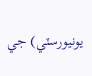يونيورسٽي) جي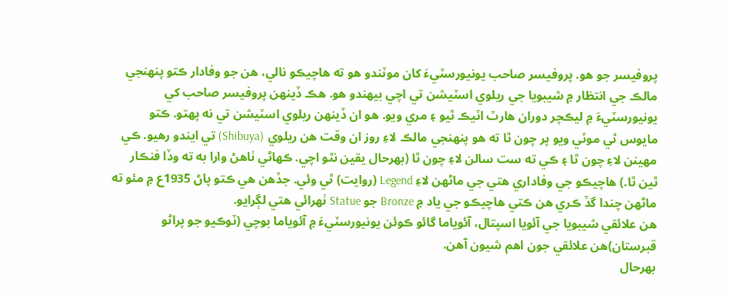پروفيسر جو هو. پروفيسر صاحب يونيورسٽيءَ کان موٽندو هو ته هاچيڪو نالي، هن جو وفادار ڪتو پنھنجي مالڪ جي انتظار ۾ شيبويا جي ريلوي اسٽيشن تي اچي بيھندو هو. هڪ ڏينھن پروفيسر صاحب کي يونيورسٽيءَ ۾ ليڪچر دوران هارٽ اٽيڪ ٿيو ۽ مري ويو. هو ان ڏينھن ريلوي اسٽيشن تي نه پھتو. ڪتو مايوس ٿي موٽي ويو پر چون ٿا ته هو پنھنجي مالڪ لاءِ روز ان وقت هن ريلوي (Shibuya) تي ايندو رهيو. ڪي مھينن لاءِ چون ٿا ۽ ڪي ته ست سالن لاءِ چون ٿا (بھرحال يقين نٿو اچي. ڪھاڻي ٺاهڻ وارا به ته وڏا فنڪار ٿين ٿا.) هاچيڪو جي وفاداري هتي جي ماڻهن لاءِ Legend (روايت) ٿي وئي. جڏهن هي ڪتو پاڻ 1935ع ۾ مئو ته ماڻهن چندا گڏ ڪري هن ڪتي هاچيڪو جي ياد ۾ Bronze جو Statue ٺھرائي هتي لڳرايو.
هن علائقي شيبويا جي آئويا اسپتال، آئوياما گائو ڪوئن يونيورسٽيءَ ۾ آئوياما بوچي (ٽوڪيو جو پراڻو قبرستان)هن علائقي جون اهم شيون آهن.
بھرحال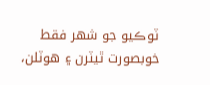ٽوڪيو جو شھر فقط خوبصورت ٿيٽرن ۽ هوٽلن،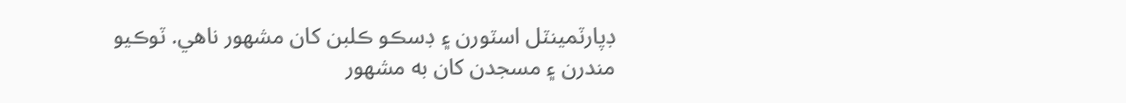ڊپارٽمينٽل اسٽورن ۽ ڊسڪو ڪلبن کان مشھور ناهي. ٽوڪيو مندرن ۽ مسجدن کان به مشھور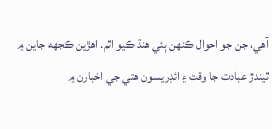آهي، جن جو احوال ڪنھن ٻئي هنڌ ڪيو اٿم. اهڙين ڪجهه جاين ۾ ٿيندڙ عبادت جا وقت ۽ ائڊريسون هتي جي اخبارن ۾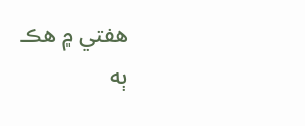هفتي ۾ هڪ ٻه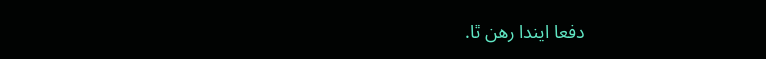دفعا ايندا رهن ٿا.